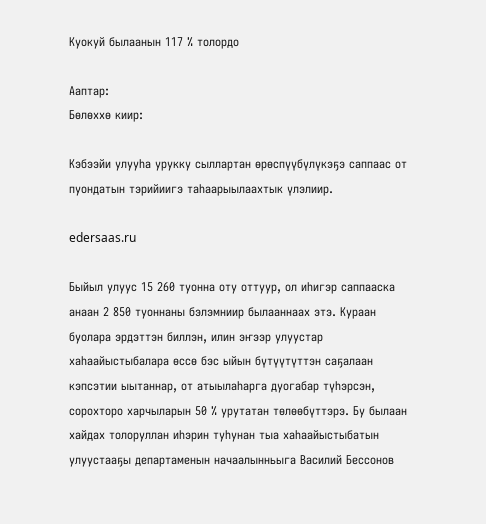Куокуй былаанын 117 % толордо

Ааптар:
Бөлөххө киир:

Кэбээйи улууһа урукку сыллартан өрөспүүбүлүкэҕэ саппаас от пуондатын тэрийиигэ таһаарыылаахтык үлэлиир.

edersaas.ru

Быйыл улуус 15 260 туонна оту оттуур, ол иһигэр саппааска анаан 2 850 туоннаны бэлэмниир былааннаах этэ. Кураан буолара эрдэттэн биллэн, илин эҥээр улуустар хаһаайыстыбалара өссө бэс ыйын бүтүүтүттэн саҕалаан кэпсэтии ыытаннар, от атыылаһарга дуогабар түһэрсэн, сорохторо харчыларын 50 % урутатан төлөөбүттэрэ. Бу былаан хайдах толоруллан иһэрин туһунан тыа хаһаайыстыбатын улуустааҕы департаменын начаалынньыга Василий Бессонов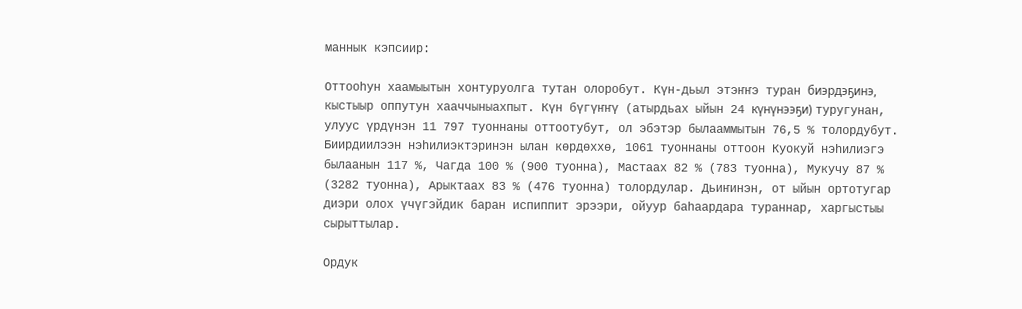маннык кэпсиир:

Оттооһун хаамыытын хонтуруолга тутан олоробут. Күн-дьыл этэҥҥэ туран биэрдэҕинэ, кыстыыр оппутун хааччыныахпыт. Күн бүгүҥҥү (атырдьах ыйын 24 күнүнээҕи) туругунан, улуус үрдүнэн 11 797 туоннаны оттоотубут, ол эбэтэр былааммытын 76,5 % толордубут. Биирдиилээн нэһилиэктэринэн ылан көрдөххө, 1061 туоннаны оттоон Куокуй нэһилиэгэ былаанын 117 %, Чагда 100 % (900 туонна), Мастаах 82 % (783 туонна), Мукучу 87 % (3282 туонна), Арыктаах 83 % (476 туонна) толордулар. Дьиҥинэн, от ыйын ортотугар диэри олох үчүгэйдик баран испиппит эрээри, ойуур баһаардара тураннар, харгыстыы сырыттылар.

Ордук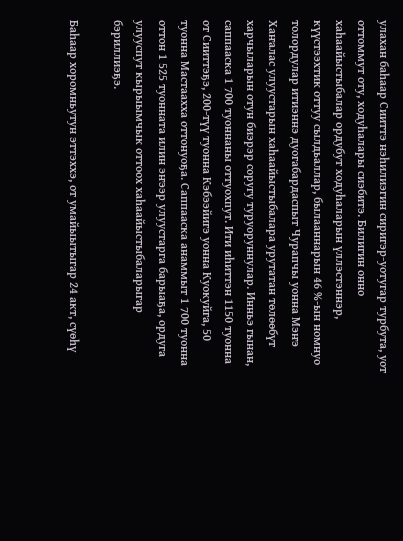улахан баһаар Сииттэ нэһилиэгин сиригэр-уотугар турбута, уот оттоммут оту, ходуһалары сиэбитэ. Билигин онно хаһаайыстыбалар ордубут ходуһаларын үллэстэннэр, күүстээхтик оттуу сылдьаллар, былааннарын 46 %-ын номнуо толордулар итиэннэ дуогабардаспыт Чурапчы уонна Мэҥэ Хаҥалас улуустарын хаһаайыстыбалара урутатан төлөөбүт харчыларын отун биэрэр соругу туруоруннулар. Инньэ гынан, саппааска 1 700 туоннаны оттуохпут. Ити иһиттэн 1150 туонна от Сииттэҕэ, 200-түү туонна Кэбээйигэ уонна Куокуйга, 50 туонна Мастаахха оттонуоҕа. Саппааска анаммыт 1 700 туонна оттон 1 525 туонната илин эҥээр улуустарга барыаҕа, ордуга улууспут кырыымчык оттоох хаһаайыстыбаларыгар бэриллиэҕэ.

Баһаар хоромньутун эттэххэ, от умайыытыгар 24 акт, сүөһү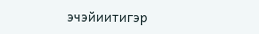эчэйиитигэр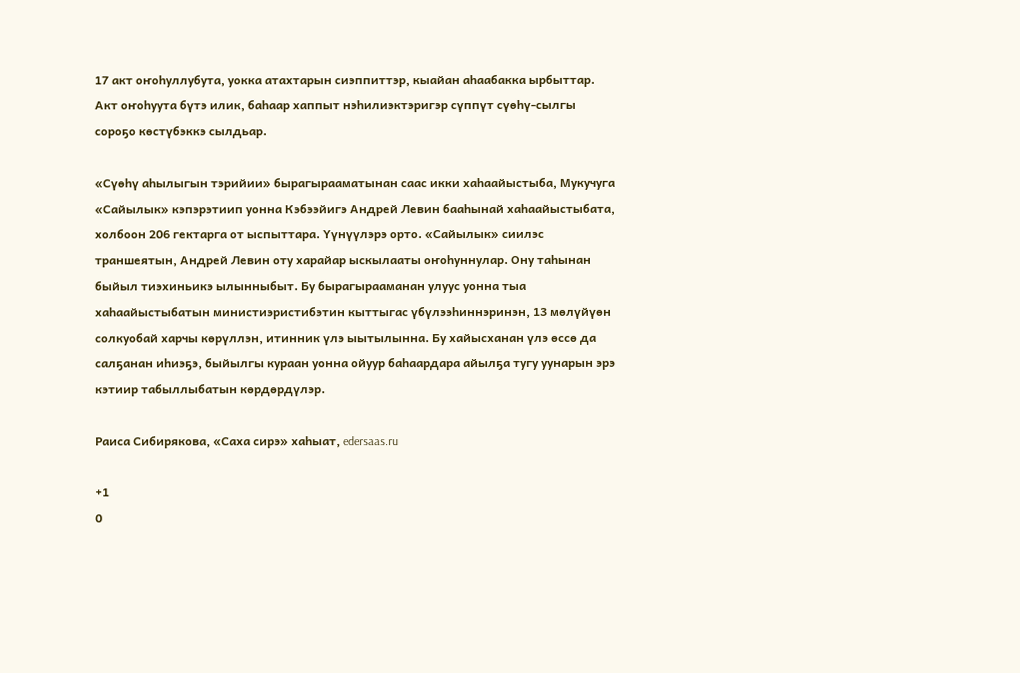17 акт оҥоһуллубута, уокка атахтарын сиэппиттэр, кыайан аһаабакка ырбыттар. Акт оҥоһуута бүтэ илик, баһаар хаппыт нэһилиэктэригэр сүппүт сүөһү-сылгы сороҕо көстүбэккэ сылдьар.

«Сүөһү аһылыгын тэрийии» бырагырааматынан саас икки хаһаайыстыба, Мукучуга «Сайылык» кэпэрэтиип уонна Кэбээйигэ Андрей Левин бааһынай хаһаайыстыбата, холбоон 206 гектарга от ыспыттара. Үүнүүлэрэ орто. «Сайылык» сиилэс траншеятын, Андрей Левин оту харайар ыскылааты оҥоһуннулар. Ону таһынан быйыл тиэхиньикэ ылынныбыт. Бу бырагырааманан улуус уонна тыа хаһаайыстыбатын министиэристибэтин кыттыгас үбүлээһиннэринэн, 13 мөлүйүөн солкуобай харчы көрүллэн, итинник үлэ ыытылынна. Бу хайысханан үлэ өссө да салҕанан иһиэҕэ, быйылгы кураан уонна ойуур баһаардара айылҕа тугу уунарын эрэ кэтиир табыллыбатын көрдөрдүлэр.

Раиса Сибирякова, «Саха сирэ» хаһыат, edersaas.ru

+1
0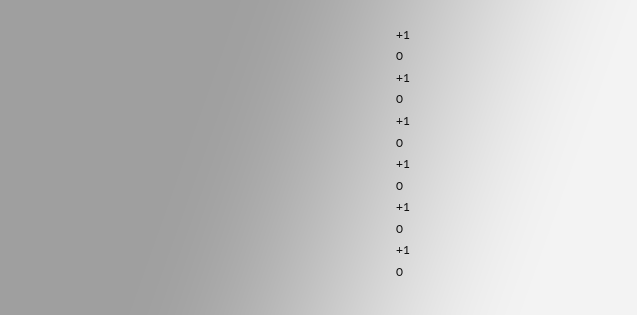+1
0
+1
0
+1
0
+1
0
+1
0
+1
0